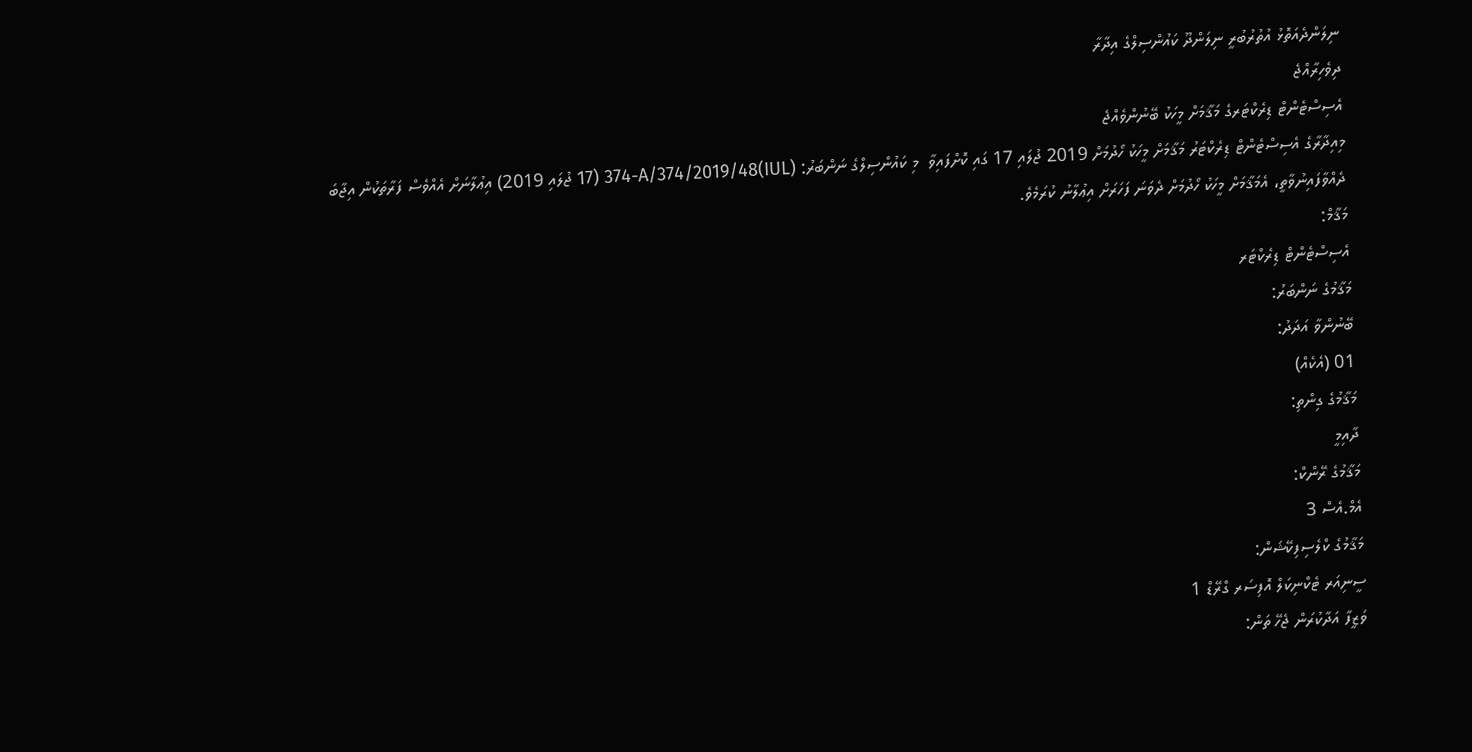ނިލަންދެއަތޮޅު އުތުރުބުރީ ނިލަންދޫ ކައުންސިލްގެ އިދާރާ
ދިވެހިރާއްޖެ
އެސިސްޓެންޓް ޑިރެކްޓަރގެ މަޤާމަށް މީހަކު ބޭނުންވެއްޖެ
މިއިދާރާގެ އެސިސްޓެންޓް ޑިރެކްޓަރު މަޤާމަށް މީހަކު ހޯދުމަށް 2019 ޖުލައި 17 ގައި ކޮށްފައިވާ  މި ކައުންސިލްގެ ނަންބަރު: (IUL)374-A/374/2019/48 (17 ޖުލައި 2019) އިޢުލާނަށް އެއްވެސް ފަރާތަކުން އިޖާބަ ދެއްވާފައިނުވާތީ، އެމަޤާމަށް މީހަކު ހޯދުމަށް ދެވަނަ ފަހަރަށް އިޢުލާނު ކުރަމެވެ.
މަޤާމް:
އެސިސްޓެންޓް ޑިރެކްޓަރ
މަޤާމުގެ ނަންބަރު:
ބޭނުންވާ އަދަދު:
01 (އެކެއް)
މަޤާމުގެ ގިންތި:
ދާއިމީ
މަޤާމުގެ ރޭންކް:
އެމް.އެސް 3
މަޤާމުގެ ކްލެސިފިކޭޝަން:
ސީނިއަރ ޓެކްނިކަލް އޮފިސަރ ގްރޭޑް 1
ވަޒީފާ އަދާކުރަން ޖެހޭ ތަން: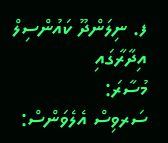ފ. ނިލަންދޫ ކައުންސިލް އިދާރާގައި
މުސާރަ:
ސަރވިސް އެލެވަންސް: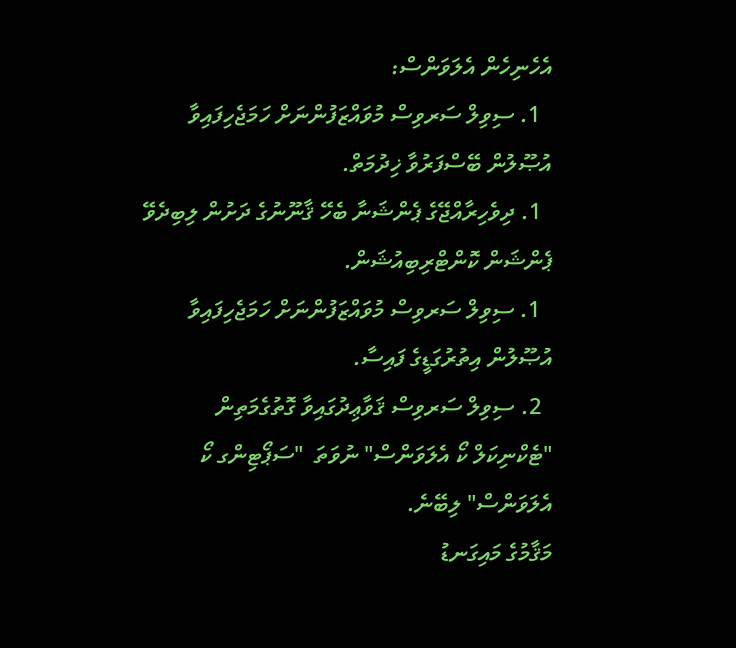އެހެނިހެން އެލަވަންސް:
  1. ސިވިލް ސަރވިސް މުވައްޒަފުންނަށް ހަމަޖެހިފައިވާ އުޞޫލުން ބޭސްފަރުވާ ޚިދުމަތް.
  1. ދިވެހިރާއްޖޭގެ ޕެންޝަނާ ބެހޭ ޤާނޫނުގެ ދަށުން ލިބިދެވޭ ޕެންޝަން ކޮންޓްރިބިއުޝަން.
  1. ސިވިލް ސަރވިސް މުވައްޒަފުންނަށް ހަމަޖެހިފައިވާ އުޞޫލުން އިތުރުގަޑީގެ ފައިސާ.
  2. ސިވިލް ސަރވިސް ޤަވާޢިދުގައިވާ ގޮތުގެމަތިން "ޓެކްނިކަލް ކޯ އެލަވަންސް" ނުވަތަ  "ސަޕޯޓިންގ ކޯ އެލަވަންސް" ލިބޭނެ.
މަޤާމުގެ މައިގަނޑު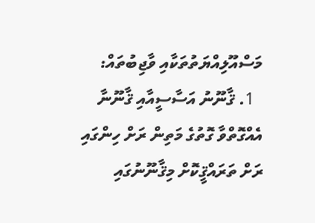މަސްއޫލިއްޔަތުތަކާއި ވާޖިބުތައް:
  1. ޤާނޫނު އަސާސީއާއި ޤާނޫނާ އެއްގޮތްވާ ގޮތުގެ މަތިން ރަށް ހިންގައި ރަށް ތަރައްޤީކޮށް މިޤާނޫނުގައި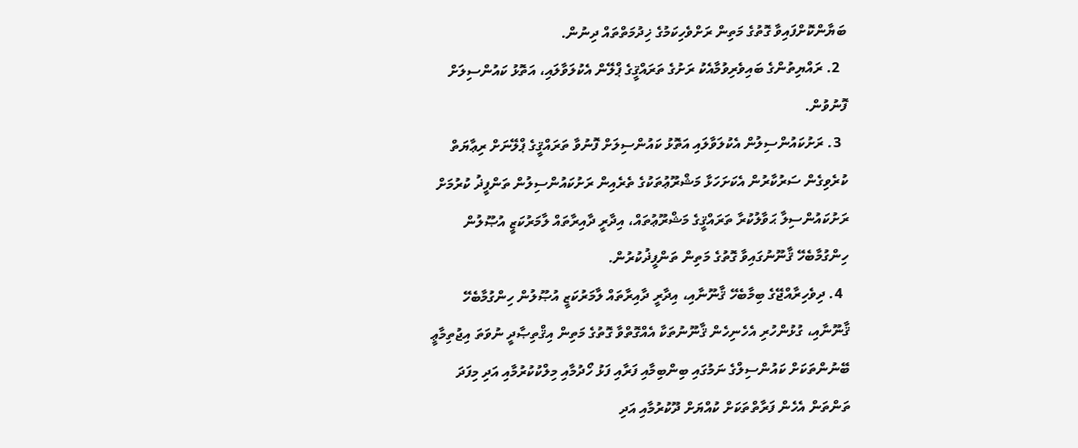ބަޔާންކޮށްފައިވާ ގޮތުގެ މަތިން ރަށްވެހިކަމުގެ ޚިދުމަތްތައް ދިނުން.
  2. ރައްޔިތުންގެ ބައިވެރިވުމާއެކު ރަށުގެ ތަރައްޤީގެ ޕްލޭން އެކުލަވާލައި، އަތޮޅު ކައުންސިލަށް ފޮނުވުން.
  3. ރަށުކައުންސިލުން އެކުލަވާލައި އަތޮޅު ކައުންސިލަށް ފޮނުވާ ތަރައްޤީގެ ޕްލޭނަށް ރިޢާޔަތް ކުރެވިގެން ސަރުކާރުން އެކަށަހަޅާ މަޝްރޫޢުތަކުގެ ތެރެއިން ރަށުކައުންސިލުން ތަންފީޛު ކުރުމަށް ރަށުކައުންސިލާ ޙަވާލުކުރާ ތަރައްޤީގެ މަޝްރޫޢުތައް، އިދާރީ ދާއިރާތައް ލާމަރުކަޒީ އުޞޫލުން ހިންގުމާބެހޭ ޤާނޫނުގައިވާ ގޮތުގެ މަތިން ތަންފީޛުކުރުން.
  4. ދިވެހިރާއްޖޭގެ ބިމާބެހޭ ޤާނޫނާއި، އިދާރީ ދާއިރާތައް ލާމަރުކަޒީ އުޞޫލުން ހިންގުމާބެހޭ ޤާނޫނާއި، ގުޅުންހުރި އެހެނިހެން ޤާނޫނުތަކާ އެއްގޮތްވާ ގޮތުގެ މަތިން އިޤްތިޞާދީ ނުވަތަ އިޖުތިމާޢީ ބޭނުންތަކަށް ކައުންސިލްގެ ނަމުގައި ބިންބިމާއި ފަރާއި ފަޅު ހޯދުމާއި މިލްކުކުރުމާއި އަދި މިފަދަ ތަންތަން އެހެން ފަރާތްތަކަށް ކުއްޔަށް ދޫކުރުމާއި އަދި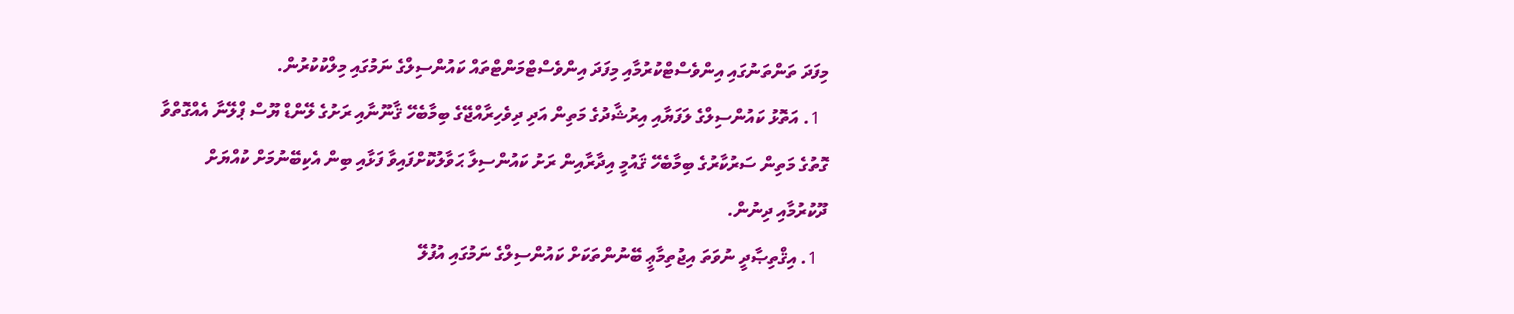މިފަދަ ތަންތަނުގައި އިންވެސްޓްކުރުމާއި މިފަދަ އިންވެސްޓްމަންޓްތައް ކައުންސިލްގެ ނަމުގައި މިލްކުކުރުން.
  1. އަތޮޅު ކައުންސިލްގެ ލަފަޔާއި އިރުޝާދުގެ މަތިން އަދި ދިވެހިރާއްޖޭގެ ބިމާބެހޭ ޤާނޫނާއި ރަށުގެ ލޭންޑް ޔޫސް ޕްލޭނާ އެއްގޮތްވާ ގޮތުގެ މަތިން ސަރުކާރުގެ ބިމާބެހޭ ޤައުމީ އިދާރާއިން ރަށު ކައުންސިލާ ޙަވާލުކޮށްފައިވާ ފަޅާއި ބިން އެކިބޭނުމަށް ކުއްޔަށް ދޫކުރުމާއި ދިނުން.
  1. އިޤްތިޞާދީ ނުވަތަ އިޖުތިމާޢީ ބޭނުންތަކަށް ކައުންސިލްގެ ނަމުގައި އުފުލޭ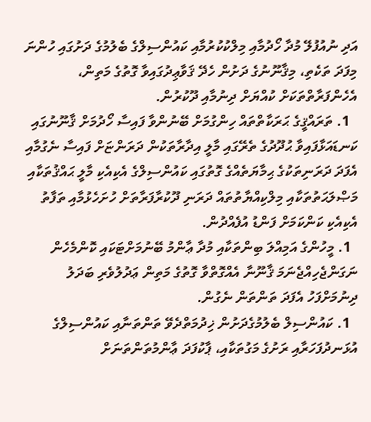އަދި ނުއުފުލޭ މުދާ ހޯދުމާއި މިލްކުކުރުމާއި ކައުންސިލްގެ ބެލުމުގެ ދަށުގައި ހުންނަ މިފަދަ ތަކެތި، މިޤާނޫނުގެ ދަށުން ހެދޭ ޤަވާޢިދުގައިވާ ގޮތުގެ މަތިން، އެހެންފަރާތްތަކަށް ކުއްޔަށް ދިނުމާއި ދޫކުރުން.
  1. ތަރައްޤީގެ ޙަރަކާތްތައް ހިންގުމަށް ބޭނުންވާ ފައިސާ ހޯދުމަށް ޤާނޫނުގައި ކަނޑައަޅާފައިވާ ޙުދޫދުގެ ތެރޭގައި މާލީ އިދާރާތަކުން ދަރަންޏަށް ފައިސާ ނެގުމާއި އެފަދަ ދަރަނިތަކުގެ ޙިމާޔަތެއްގެ ގޮތުގައި ކައުންސިލްގެ އެކިއެކި މާލީ ޙައްޤުތަކާއި މަޞްލަޙަތުތަކާއި މިލްކިއްޔާތުތައް ދަރަނި ދޫކުރާފަރާތަށް ހުށަހެޅުމާއި ތަފާތު އެކިއެކި ކަންކަމަށް ފަންޑު އުފެއްދުން.
  1. މީހުންގެ އަމިއްލަ ބިންތަކާއި މުދާ ޢާންމު ބޭނުމަށްޓަކައި ކޮންމެހެން ނަގަންޖެހިއްޖެނަމަ ޤާނޫނާ އެއްގޮތްވާ ގޮތުގެ މަތިން ޢަދުލުވެރި ބަދަލު ދިނުމަށްފަހު އެފަދަ ތަންތަން ނެގުން.
  1. ކައުންސިލް ބެލުމުގެދަށުން ޚިދުމަތްދެވޭ ތަންތަނާއި ކައުންސިލްގެ އުޅަނދުފަހަރާއި ރަށުގެ މަގުތަކާއި، ޕާކުފަދަ ޢާންމުތަންތަނަށް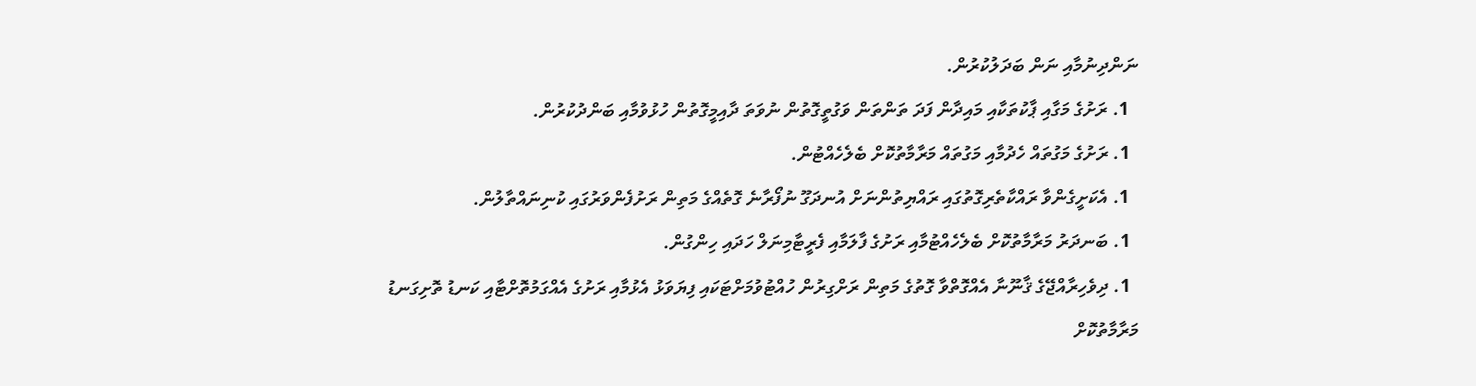ނަންދިނުމާއި ނަން ބަދަލުކުރުން.
  1. ރަށުގެ މަގާއި ޕާކުތަކާއި މައިދާން ފަދަ ތަންތަން ވަގުތީގޮތުން ނުވަތަ ދާއިމީގޮތުން ހުޅުވުމާއި ބަންދުކުރުން.
  1. ރަށުގެ މަގުތައް ހެދުމާއި މަގުތައް މަރާމާތުކޮށް ބެލެހެއްޓުން.
  1. އެކަށީގެންވާ ރައްކާތެރިގޮތުގައި ރައްޔިތުންނަށް އުނދަގޫ ނުފޯރާނެ ގޮތެއްގެ މަތިން ރަށުފެންވަރުގައި ކުނިނައްތާލުން.
  1. ބަނދަރު މަރާމާތުކޮށް ބެލެހެއްޓުމާއި ރަށުގެ ފާލަމާއި ފެރީޓާމިނަލް ހަދައި ހިންގުން.
  1. ދިވެހިރާއްޖޭގެ ޤާނޫނާ އެއްގޮތްވާ ގޮތުގެ މަތިން ރަށްގިރުން ހުއްޓުވުމަށްޓަކައި ފިޔަވަޅު އެޅުމާއި ރަށުގެ އެއްގަމުތޮށްޓާއި ކަނޑު ތޮށިގަނޑު މަރާމާތުކޮށް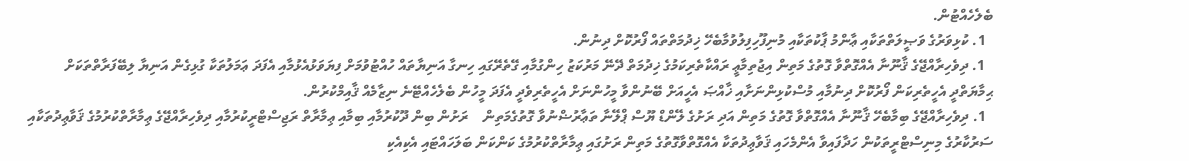ބެލެހެއްޓުން.
  1. ކުޅިވަރުގެ ވަޞީލަތްތަކާއި ޢާންމު ޕާކުތަކާއި މުނިފޫހިފިލުވުމާބެހޭ ޚިދުމަތްތައް ފޯރުކޮށް ދިނުން.
  1. ދިވެހިރާއްޖޭގެ ޤާނޫނާ އެއްގޮތްވާ ގޮތުގެ މަތިން އިޖުތިމާޢީ ރައްކާތެރިކަމުގެ ޚިދުމަތް ދޭނޭ މަރުކަޒު ހިންގުމާއި ގޭތެރޭގައި ހިނގާ އަނިޔާތައް ހުއްޓުވުމަށް ފިޔަވަޅުއެޅުމާއި އެފަދަ ޢަމަލުތަކާ ގުޅިގެން އަނިޔާ ލިބޭފަރާތްތަކަށް ޙިމާޔަތްދީ އެހީތެރިކަން ފޯރުކޮށް ދިނުމާއި މުސްކުޅިންނަށާއި ޚާއްޞަ އެހީއަށް ބޭނުންވާ މީހުންނަށް އެހީތެރިވެދީ އެފަދަ މީހުން ބެލެހެއްޓޭނެ ނިޒާމެއް ޤާއިމްކުރުން.
  1. ދިވެހިރާއްޖޭގެ ބިމާބެހޭ ޤާނޫނާ އެއްގޮތްވާ ގޮތުގެ މަތިން އަދި ރަށުގެ ލޭންޑް ޔޫސް ޕްލޭނާ ތަޢާރުޟްނުވާ ގޮތުގެމަތިން    ރަށުން ބިން ދޫކުރުމާއި ބިމާއި ޢިމާރާތް ރަޖިސްޓްރީކުރުމާއި ދިވެހިރާއްޖޭގެ ޢިމާރާތްކުރުމުގެ ޤަވާޢިދުތަކާއި ސަރުކާރުގެ މިނިސްޓްރީތަކުން ހަދާފައިވާ އެންމެހައި ޤަވާޢިދުތަކާ އެއްގޮތްވާގޮތުގެ މަތިން ރަށުގައި ޢިމާރާތްކުރުމުގެ ކަންކަން ބަލަހައްޓައި އެކިއެކި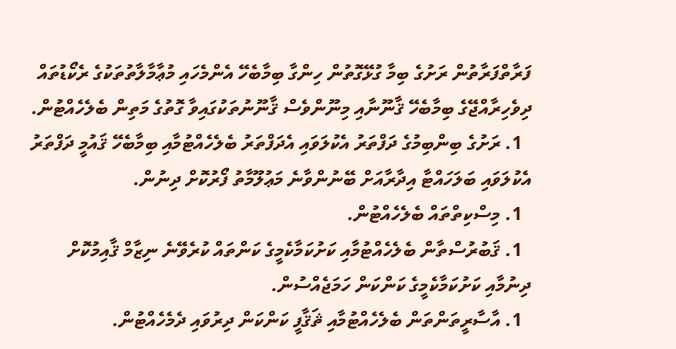ފަރާތްފަރާތުން ރަށުގެ ބިމާ ގުޅޭގޮތުން ހިންގާ ބިމާބެހޭ އެންމެހައި މުޢާމާލާތުތަކުގެ ރެކޯޑުތައް ދިވެހިރާއްޖޭގެ ބިމާބެހޭ ޤާނޫނާއި މިނޫންވެސް ޤާނޫނުތަކުގައިވާ ގޮތުގެ މަތިން ބެލެހެއްޓުން.
  1. ރަށުގެ ބިންބިމުގެ ދަފްތަރު އެކުލަވައި އެދަފްތަރު ބެލެހެއްޓުމާއި ބިމާބެހޭ ޤައުމީ ދަފްތަރު އެކުލަވައި ބަލަހައްޓާ އިދާރާއަށް ބޭނުންވާނެ މަޢުލޫމާތު ފޯރުކޮށް ދިނުން.
  1. މިސްކިތްތައް ބެލެހެއްޓުން.
  1. ޤަބުރުސްތާން ބެލެހެއްޓުމާއި ކަށުކަމާކެމީގެ ކަންތައް ކުރެވޭނެ ނިޒާމް ޤާއިމުކޮށް ދިނުމާއި ކަށުކަމާކެމީގެ ކަންކަން ހަމަޖެއްސުން.
  1. އާސާރީތަންތަން ބެލެހެއްޓުމާއި ޘަޤާފީ ކަންކަން ދިރުވައި ދެމެހެއްޓުން.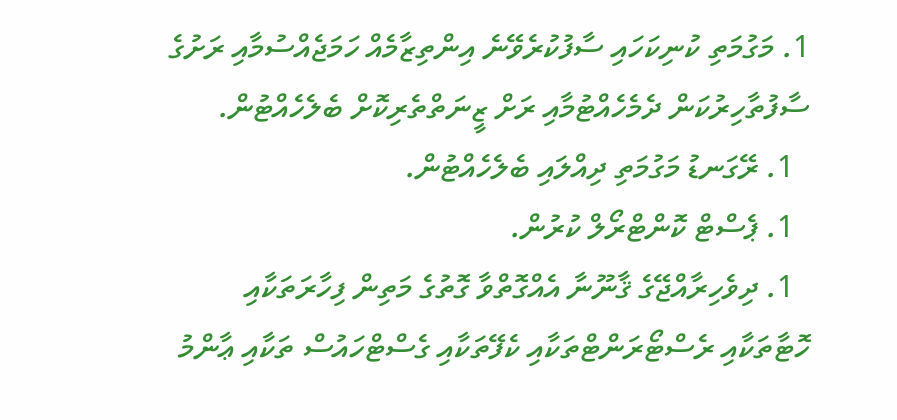1. މަގުމަތި ކުނިކަހައި ސާފުކުރެވޭނެ އިންތިޒާމެއް ހަމަޖެއްސުމާއި ރަށުގެ ސާފުތާހިރުކަން ދެމެހެއްޓުމާއި ރަށް ޒީނަތްތެރިކޮށް ބެލެހެއްޓުން.
  1. ރޭގަނޑު މަގުމަތި ދިއްލައި ބެލެހެއްޓުން.
  1. ޕެސްޓް ކޮންޓްރޯލް ކުރުން.
  1. ދިވެހިރާއްޖޭގެ ޤާނޫނާ އެއްގޮތްވާ ގޮތުގެ މަތިން ފިހާރަތަކާއި ހޮޓާތަކާއި ރެސްޓޯރަންޓްތަކާއި ކެފޭތަކާއި ގެސްޓްހައުސް ތަކާއި ޢާންމު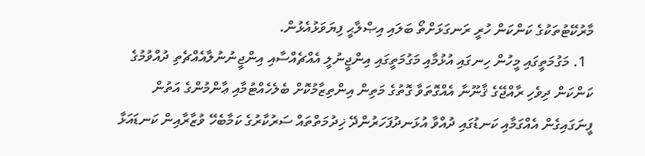މާރުކޭޓުތަކުގެ ކަންކަން ހުރީ ރަނގަޅަށްތޯ ބަލައި އިޞްލާޙީ ފިޔަވަޅުއެޅުން.
  1. މަގުމަތީގައި މީހުން ހިނގައި އުޅުމާއި މަގުމަތީގައި އިންޖީނުލީ އެއްޗެއްސާއި އިންޖީނުނުލާއެއްޗެތި ދުއްވުމުގެ ކަންކަން ދިވެހި ރާއްޖޭގެ ޤާނޫނާ އެއްގޮތަވާ ގޮތުގެ މަތިން އިންތިޒާމުކޮށް ބެލެހެއްޓުމާއި ޢާންމުންގެ އަތުން ފީނަގައިގެން އެއްގަމާއި ކަނޑުގައި ދުއްވާ އުޅަނދުފަހަރުންދޭ ޚިދުމަތްތައް ސަރުކާރުގެ ކަމާބެހޭ ވުޒާރާއިން ކަނޑައަޅާ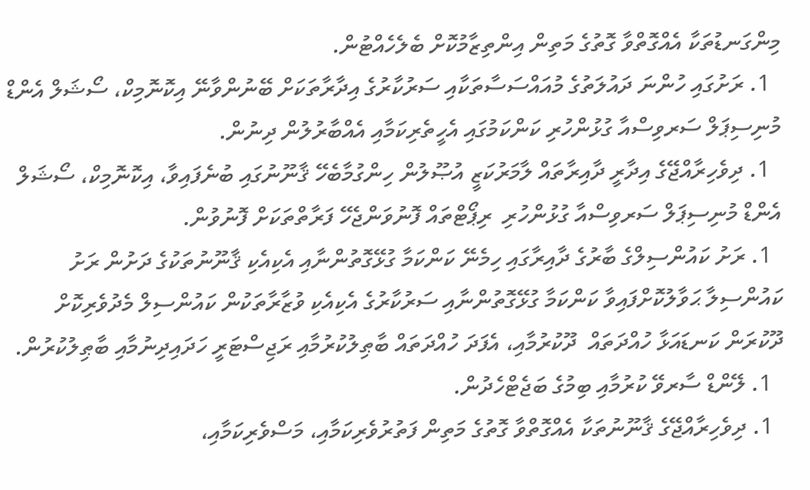މިންގަނޑުތަކާ އެއްގޮތްވާ ގޮތުގެ މަތިން އިންތިޒާމުކޮށް ބެލެހެއްޓުން.
  1. ރަށުގައި ހުންނަ ދައުލަތުގެ މުއައްސަސާތަކާއި ސަރުކާރުގެ އިދާރާތަކަށް ބޭނުންވާނޭ އިކޮނޮމިކް، ސޯޝަލް އެންޑް މުނިސިޕަލް ސަރވިސްއާ ގުޅުންހުރި ކަންކަމުގައި އެހީތެރިކަމާއި އެއްބާރުލުން ދިނުން.
  1. ދިވެހިރާއްޖޭގެ އިދާރީ ދާއިރާތައް ލާމަރުކަޒީ އުޞޫލުން ހިންގުމާބެހޭ ޤާނޫނުގައި ބުނެފައިވާ، އިކޮނޮމިކް، ސޯޝަލް އެންޑް މުނިސިޕަލް ސަރވިސްއާ ގުޅުންހުރި  ރިޕޯޓްތައް ފޮނުވަންޖެހޭ ފަރާތްތަކަށް ފޮނުވުން.
  1. ރަށު ކައުންސިލްގެ ބާރުގެ ދާއިރާގައި ހިމެނޭ ކަންކަމާ ގުޅޭގޮތުންނާއި އެކިއެކި ޤާނޫނުތަކުގެ ދަށުން ރަށު ކައުންސިލާ ޙަވާލުކޮށްފައިވާ ކަންކަމާ ގުޅޭގޮތުންނާއި ސަރުކާރުގެ އެކިއެކި ވުޒާރާތަކުން ކައުންސިލް މެދުވެރިކޮށް ދޫކުރަން ކަނޑައަޅާ ހުއްދަތައް  ދޫކުރުމާއި، އެފަދަ ހުއްދަތައް ބާޠިލުކުރުމާއި ރަޖިސްޓަރީ ހަދައިދިނުމާއި ބާޠިލުކުރުން.
  1. ލޭންޑް ސާރވޭ ކުރުމާއި ބިމުގެ ބަޖެޓްހެދުން.
  1. ދިވެހިރާއްޖޭގެ ޤާނޫނުތަކާ އެއްގޮތްވާ ގޮތުގެ މަތިން ފަތުރުވެރިކަމާއި، މަސްވެރިކަމާއި،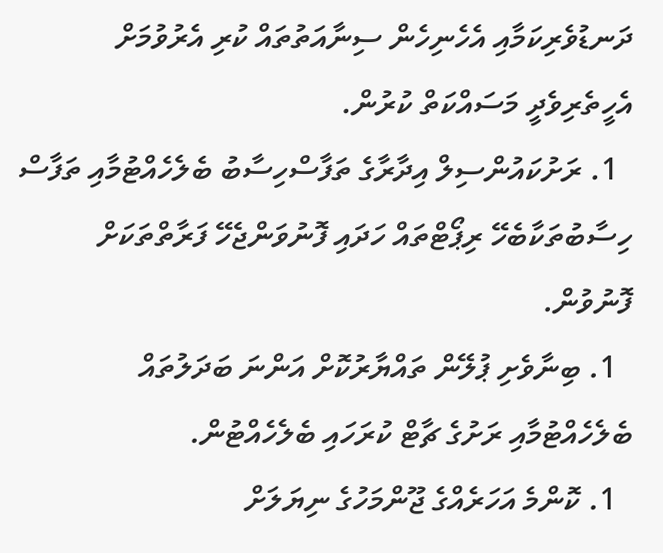ދަނޑުވެރިކަމާއި އެހެނިހެން ސިނާއަތުތައް ކުރި އެރުވުމަށް އެހީތެރިވެދީ މަސައްކަތް ކުރުން.
  1. ރަށުކައުންސިލް އިދާރާގެ ތަފާސްހިސާބު ބެލެހެއްޓުމާއި ތަފާސް ހިސާބުތަކާބެހޭ ރިޕޯޓްތައް ހަދައި ފޮނުވަންޖެހޭ ފަރާތްތަކަށް ފޮނުވުން.
  1. ބިނާވެށި ޕުލޭން ތައްޔާރުކޮށް އަންނަ ބަދަލުތައް ބެލެހެއްޓުމާއި ރަށުގެ ޗާޓް ކުރަހައި ބެލެހެއްޓުން.
  1. ކޮންމެ އަހަރެއްގެ ޖޫންމަހުގެ ނިޔަލަށް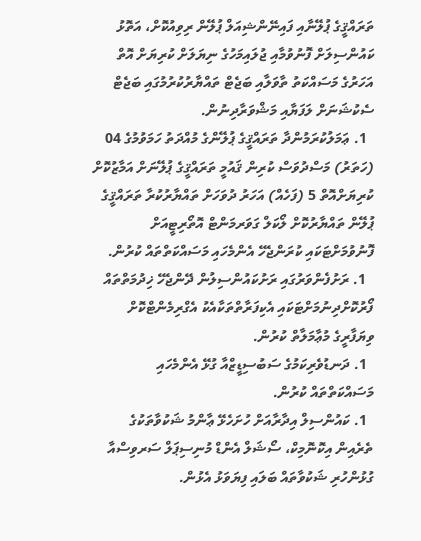ތަރައްޤީގެ ޕުލޭނާއި ފައިނޭންޝިއަލް ޕުލޭން ރިވިއުކޮށް، އަތޮޅު ކައުންސިލަށް ފޮނުވުމާއި ޖުލައިމަހުގެ ނިޔަލަށް ކުރިޔަށް އޮތް އަހަރުގެ މަސައްކަތު ތާވަލާއި ބަޖެޓް ތައްޔާރުކުރުމުގައި ބަޖެޓް ސެކުޝަނަށް ލަފަޔާއި މަޝްވަރާދިނުން.
  1. ޢަމަލުކުރަމުންދާ ތަރައްޤީގެ ޕުލޭންގެ މުއްދަތު ހަމަވުމުގެ 04 (ހަތަރު) މަސްދުވަސް ކުރިން ޤައުމީ ތަރައްޤީގެ ޕުލޭނަށް އަމާޒުކޮށް ކުރިޔަށްއޮތް 5 (ފަހެއް) އަހަރު ދުވަހަށް ތައްޔާރުކުރާ ތަރައްޤީގެ ޕުލޭން ތައްޔާރުކޮށް ލޯކަލް ގަވަރމަންޓް އޮތޯރިޓީއަށް ފޮނުވުމަށްޓަކައި ކުރަންޖެހޭ އެންމެހައި މަސައްކަތްތައް ކުރުން.
  1. ރަށުފެންވަރުގައި ރަށުކައުންސިލުން ދޭންޖެހޭ ޚިދުމަތްތައް ފޯރުކޮށްދިނުމަށްޓަކައި އެކިފަރާތްތަކާއެކު އެގްރިމެންޓްކޮށް ވިޔަފާރީގެ މުޢާމަލާތް ކުރުން.
  1. ދަނޑުވެރިކަމުގެ ސަބުސިޑީޒްއާ ގުޅޭ އެންމެހައި މަސައްކަތްތައް ކުރުން.
  1. ކައުންސިލް އިދާރާއަށް ހުށަހެޅޭ ޢާންމު ޝަކުވާތަކުގެ ތެރެއިން އިކޮނޮމިކް، ސޯޝަލް އެންޑް މުނިސިޕަލް ސަރވިސްއާ ގުޅުންހުރި ޝަކުވާތައް ބަލައި ފިޔަވަޅު އެޅުން.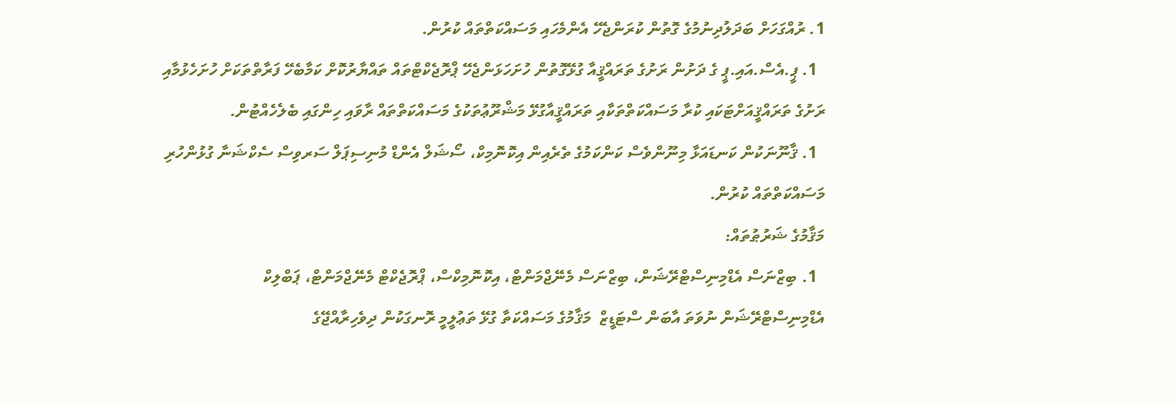1. ރުއްގަހަށް ބަދަލުދިނުމުގެ ގޮތުން ކުރަންޖެހޭ އެންމެހައި މަސައްކަތްތައް ކުރުން.
  1. ޕީ.އެސް.އައި.ޕީ ގެ ދަށުން ރަށުގެ ތަރައްޤީއާ ގުޅޭގޮތުން ހުށަހަޅަންޖެހޭ ޕްރޮޖެކްޓްތައް ތައްޔާރުކޮށް ކަމާބެހޭ ފަރާތްތަކަށް ހުށަހެޅުމާއި ރަށުގެ ތަރައްޤީއަށްޓަކައި ކުރާ މަސައްކަތްތަކާއި ތަރައްޤީއާގުޅޭ މަޝްރޫޢުތަކުގެ މަސައްކަތްތައް ރާވައި ހިންގައި ބެލެހެއްޓުން.
  1. ޤާނޫނަކުން ކަނޑައަޅާ މިނޫންވެސް ކަންކަމުގެ ތެރެއިން އިކޮނޮމިކް، ސޯޝަލް އެންޑް މުނިސިޕަލް ސަރވިސް ސެކްޝަނާ ގުޅުންހުރި މަސައްކަތްތައް ކުރުން.
މަޤާމުގެ ޝަރުޠުތައް:
  1. ބިޒްނަސް އެޑްމިނިސްޓްރޭޝަން، ބިޒްނަސް މެނޭޖްމަންޓް، އިކޮނޮމިކްސް، ޕްރޮޖެކްޓް މެނޭޖްމަންޓް، ޕަބްލިކް އެޑްމިނިސްޓްރޭޝަން ނުވަތަ އާބަން ސްޓަޑީޒް  މަޤާމުގެ މަސައްކަތާ ގުޅޭ ތަޢުލީމީ ރޮނގަކުން ދިވެހިރާއްޖޭގެ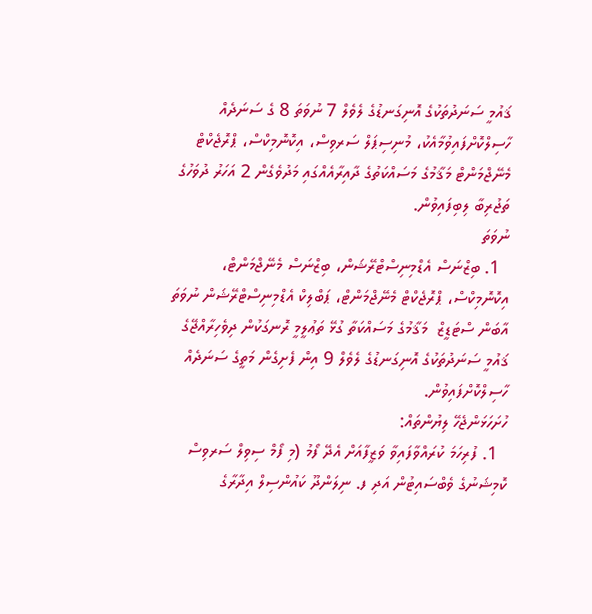ޤައުމީ ސަނަދުތަކުގެ އޮނިގަނޑުގެ ލެވެލް 7 ނުވަތަ 8 ގެ ސަނަދެއް ހާސިލްކޮށްފައިވުމާއެކު، މުނިސިޕަލް ސަރވިސް، އިކޮނޮމިކްސް، ޕްރޮޖެކްޓް މެނޭޖްމަންޓް މަޤާމުގެ މަސައްކަތުގެ ދާއިރާއެއްގައި މަދުވެގެން 2 އަހަރު ދުވަހުގެ ތަޖުރިބާ ލިބިފައިވުން.
ނުވަތަ
  1. ބިޒްނަސް އެޑްމިނިސްޓްރޭޝަން، ބިޒްނަސް މެނޭޖްމަންޓް، އިކޮނޮމިކްސް، ޕްރޮޖެކްޓް މެނޭޖްމަންޓް، ޕަބްލިކް އެޑްމިނިސްޓްރޭޝަން ނުވަތަ އާބަން ސްޓަޑީޒް  މަޤާމުގެ މަސައްކަތާ ގުޅޭ ތަޢުލީމީ ރޮނގަކުން ދިވެހިރާއްޖޭގެ ޤައުމީ ސަނަދުތަކުގެ އޮނިގަނޑުގެ ލެވެލް 9 އިން ފެށިގެން މަތީގެ ސަނަދެއް ހާސިލްކޮށްފައިވުން.
ހުށަހަޅަންޖެހޭ ލިޔުންތައް:
  1. ފުރިހަމަ ކުރައްވާފައިވާ ވަޒީފާއަށް އެދޭ ފޯމު (މި ފޯމް ސިވިލް ސަރވިސް ކޮމިޝަނުގެ ވެބްސައިޓުން އަދި ފ. ނިލަންދޫ ކައުންސިލް އިދާރާގެ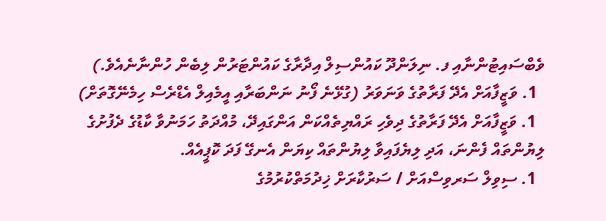ވެބްސައިޓުންނާއި ފ. ނިލަންދޫ ކައުންސިލް އިދާރާގެ ކައުންޓަރުން ލިބެން ހުންނާނެއެވެ.)
  1. ވަޒީފާއަށް އެދޭ ފަރާތުގެ ވަނަވަރު (ގުޅޭނެ ފޯނު ނަންބަރާއި އީމެއިލް އެޑްރެސް ހިމެނޭގޮތަށް)
  1. ވަޒީފާއަށް އެދޭ ފަރާތުގެ ދިވެހި ރައްޔިތެއްކަން އަންގައިދޭ، މުއްދަތު ހަމަނުވާ ކާޑުގެ ދެފުށުގެ ލިޔުންތައް ފެންނަ، އަދި ލިޔެފައިވާ ލިޔުންތައް ކިޔަން އެނގޭ ފަދަ ކޮޕީއެއް.
  1. ސިވިލް ސަރވިސްއަށް / ސަރުކާރަށް ޚިދުމަތްކުރުމުގެ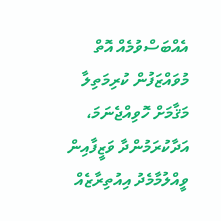އެއްބަސްވުމެއް އޮތް މުވައްޒަފުން ކުރިމަތިލާ މަޤާމަށް ހޮވިއްޖެނަމަ، އަދާކުރަމުންދާ ވަޒީފާއިން ވީއްލުމާމެދު އިއުތިރާޒެއް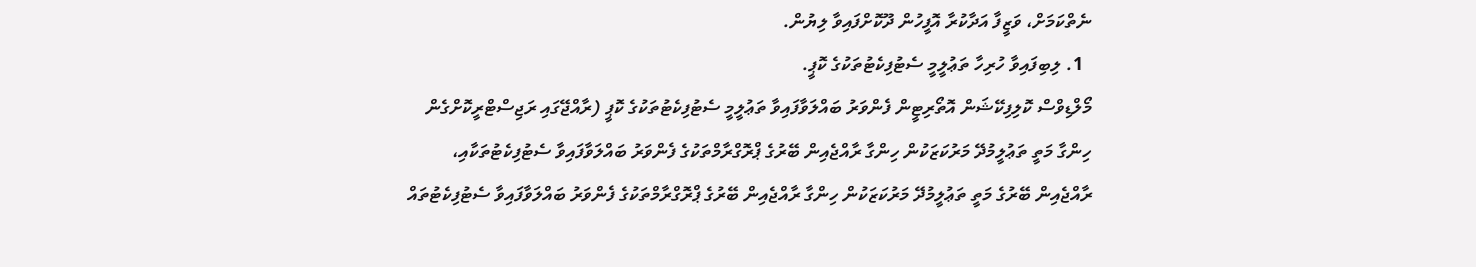ނެތްކަމަށް، ވަޒީފާ އަދާކުރާ އޮފީހުން ދޫކޮށްފައިވާ ލިޔުން.
  1. ލިބިފައިވާ ހުރިހާ ތަޢުލީމީ ސެޓުފިކެޓުތަކުގެ ކޮޕީ.
މޯލްޑިވްސް ކޮލިފިކޭޝަން އޮތޯރިޓީން ފެންވަރު ބައްލަވާފައިވާ ތަޢުލީމީ ސެޓުފިކެޓުތަކުގެ ކޮޕީ (ރާއްޖޭގައި ރަޖިސްޓްރީކޮށްގެން ހިންގާ މަތީ ތަޢުލީމުދޭ މަރުކަޒަކުން ހިންގާ ރާއްޖެއިން ބޭރުގެ ޕްރޮގްރާމްތަކުގެ ފެންވަރު ބައްލަވާފައިވާ ސެޓުފިކެޓުތަކާއި، ރާއްޖެއިން ބޭރުގެ މަތީ ތަޢުލީމުދޭ މަރުކަޒަކުން ހިންގާ ރާއްޖެއިން ބޭރުގެ ޕްރޮގްރާމްތަކުގެ ފެންވަރު ބައްލަވާފައިވާ ސެޓުފިކެޓުތައް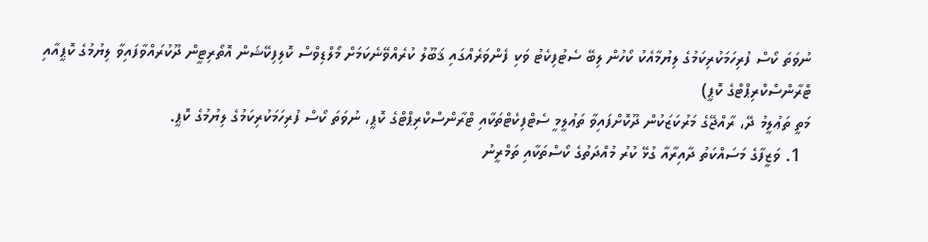ނުވަތަ ކޯސް ފުރިހަމަކުރިކަމުގެ ލިޔުމާއެކު ކޯހުން ލިބޭ ސެޓުފިކެޓު ވަކި ފެންވަރެއްގައި ޤަބޫލު ކުރެއްވޭނެކަމަށް މޯލްޑިވްސް ކޮލިފިކޭޝަން އޮތޯރިޓީން ދޫކުރައްވާފައިވާ ލިޔުމުގެ ކޮޕީއާއި ޓްރާންސްކްރިޕްޓްގެ ކޮޕީ)
މަތީ ތަޢުލީމު ދޭ، ރާއްޖޭގެ މަރުކަޒަކުން ދޫކޮށްފައިވާ ތަޢުލީމީ ސެޓްފިކެޓްތަކާއި ޓްރާންސްކްރިޕްޓްގެ ކޮޕީ، ނުވަތަ ކޯސް ފުރިހަމަކުރިކަމުގެ ލިޔުމުގެ ކޮޕީ.
  1. ވަޒީފާގެ މަސައްކަތު ދާއިރާއާ ގުޅޭ ކުރު މުއްދަތުގެ ކޯސްތަކާއި ތަމްރީނު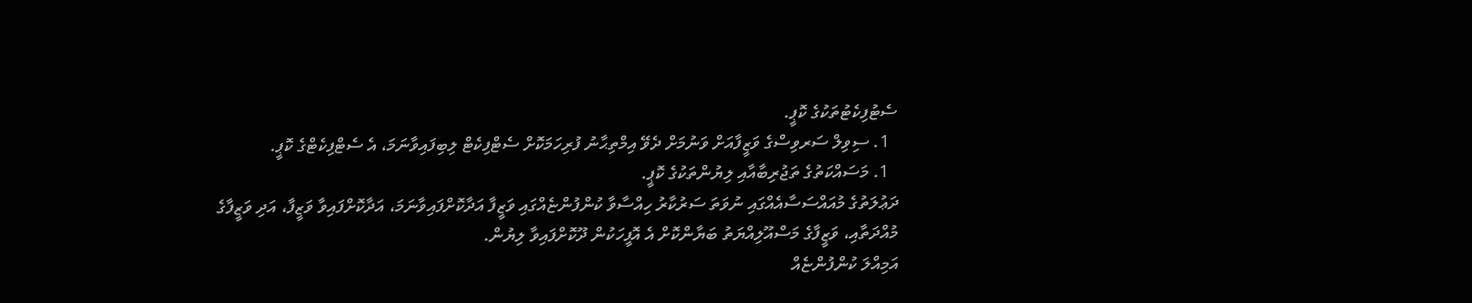ސެޓުފިކެޓުތަކުގެ ކޮޕީ.
  1. ސިވިލް ސަރވިސްގެ ވަޒީފާއަށް ވަނުމަށް ދެވޭ އިމްތިޙާނު ފުރިހަމަކޮށް ސެޓްފިކެޓް ލިބިފައިވާނަމަ، އެ ސެޓްފިކެޓްގެ ކޮޕީ.
  1. މަސައްކަތުގެ ތަޖުރިބާއާއި ލިޔުންތަކުގެ ކޮޕީ.
ދަޢުލަތުގެ މުއައްސަސާއެއްގައި ނުވަތަ ސަރުކާރު ހިއްސާވާ ކުންފުންޏެއްގައި ވަޒީފާ އަދާކޮށްފައިވާނަމަ، އަދާކޮށްފައިވާ ވަޒީފާ، އަދި ވަޒީފާގެ މުއްދަތާއި، ވަޒީފާގެ މަސްއޫލިއްޔަތު ބަޔާންކޮށް އެ އޮފީހަކުން ދޫކޮށްފައިވާ ލިޔުން.
އަމިއްލަ ކުންފުންޏެއް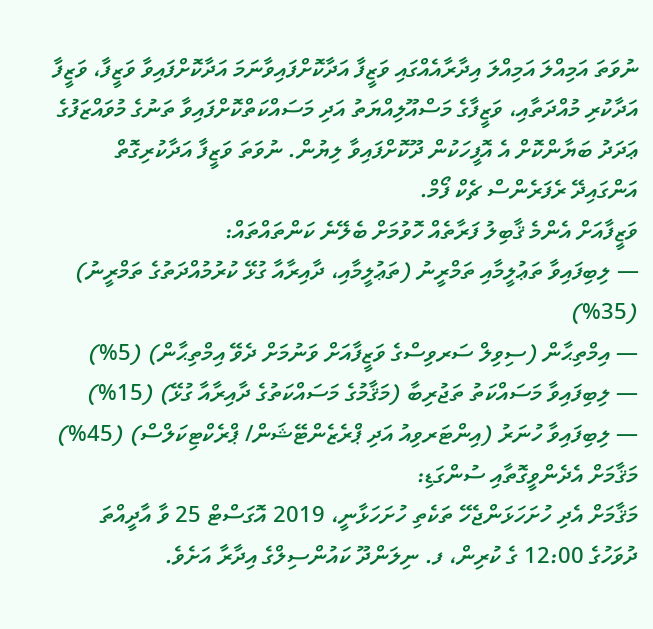ނުވަތަ އަމިއްލަ އަމިއްލަ އިދާރާއެއްގައި ވަޒީފާ އަދާކޮށްފައިވާނަމަ އަދާކޮށްފައިވާ ވަޒީފާ، ވަޒީފާ އަދާކުރި މުއްދަތާއި، ވަޒީފާގެ މަސްއޫލިއްޔަތު އަދި މަސައްކަތްކޮށްފައިވާ ތަނުގެ މުވައްޒަފުގެ ޢަދަދު ބަޔާންކޮށް އެ އޮފީހަކުން ދޫކޮށްފައިވާ ލިޔުން. ނުވަތަ ވަޒީފާ އަދާކުރިގޮތް އަންގައިދޭ ރެފަރެންސް ޗެކް ފޯމް.
ވަޒީފާއަށް އެންމެ ޤާބިލު ފަރާތެއް ހޮވުމަށް ބެލޭނެ ކަންތައްތައް:
— ލިބިފައިވާ ތަޢުލީމާއި ތަމްރީނު (ތަޢުލީމާއި، ދާއިރާއާ ގުޅޭ ކުރުމުއްދަތުގެ ތަމްރީނު) (35%)
— އިމްތިޙާން (ސިވިލް ސަރވިސްގެ ވަޒީފާއަށް ވަނުމަށް ދެވޭ އިމްތިޙާން) (5%)
— ލިބިފައިވާ މަސައްކަތު ތަޖުރިބާ (މަޤާމުގެ މަސައްކަތުގެ ދާއިރާއާ ގުޅޭ) (15%)
— ލިބިފައިވާ ހުނަރު (އިންޓަރވިއު އަދި ޕްރެޒެންޓޭޝަން/ ޕްރެކްޓިކަލްސް) (45%)
މަޤާމަށް އެދެންވީގޮތާއި ސުންގަޑި:
މަޤާމަށް އެދި ހުށަހަޅަންޖެހޭ ތަކެތި ހުށަހަޅާނީ، 2019 އޮގަސްޓް 25 ވާ އާދީއްތަ ދުވަހުގެ 12:00 ގެ ކުރިން، ފ. ނިލަންދޫ ކައުންސިލްގެ އިދާރާ އަށެވެ.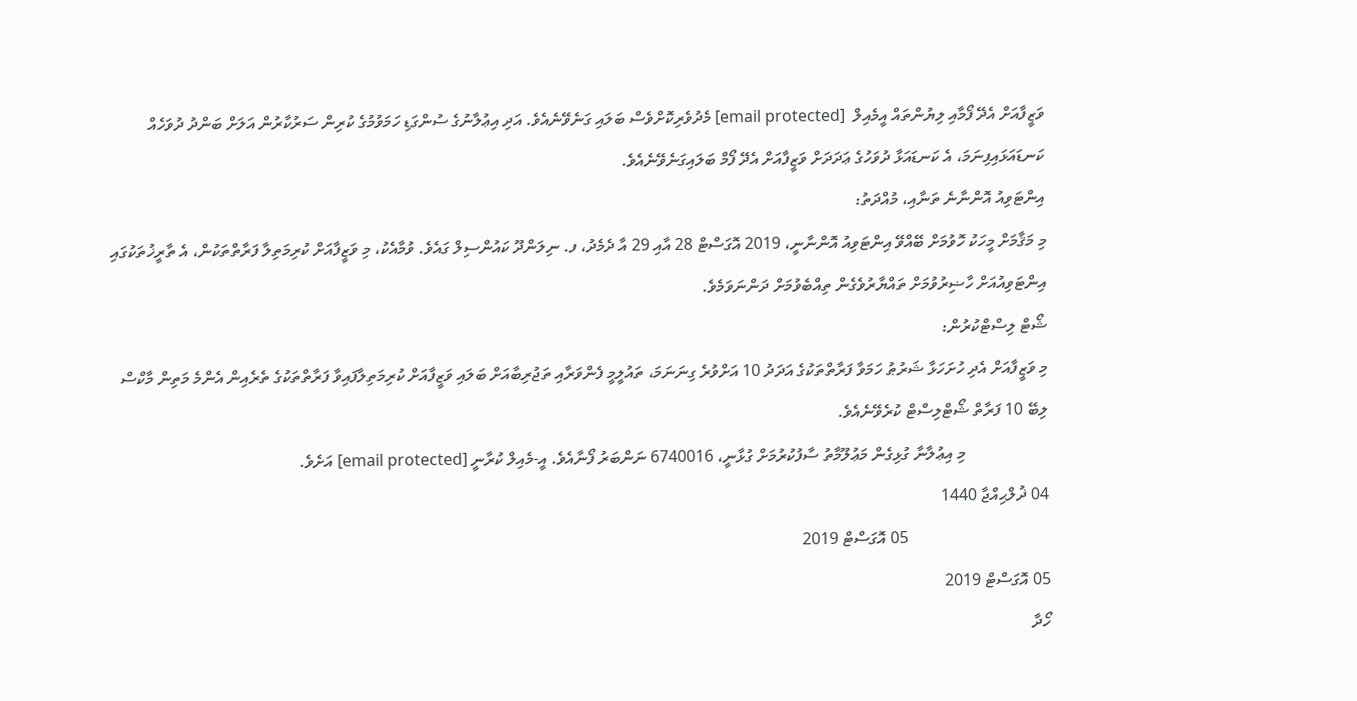ވަޒީފާއަށް އެދޭ ފޯމާއި ލިޔުންތައް އީމެއިލް  [email protected] މެދުވެރިކޮށްވެސް ބަލައި ގަނެވޭނެއެވެ. އަދި އިޢުލާނުގެ ސުންގަޑި ހަމަވުމުގެ ކުރިން ސަރުކާރުން އަލަށް ބަންދު ދުވަހެއް ކަނޑައަޅައިފިނަމަ، އެ ކަނޑައަޅާ ދުވަހުގެ ޢަދަދަށް ވަޒީފާއަށް އެދޭ ފޯމް ބަލައިގަނެވޭނެއެވެ.
އިންޓަވިއު އޮންނާނެ ތަނާއި، މުއްދަތު:
މި މަޤާމަށް މީހަކު ހޮވުމަށް ބޭއްވޭ އިންޓަވިއު އޮންނާނީ، 2019 އޮގަސްޓް 28 އާއި 29 އާ ދެމެދު، ފ. ނިލަންދޫ ކައުންސިލް ގައެވެ. ވުމާއެކު، މި ވަޒީފާއަށް ކުރިމަތިލާ ފަރާތްތަކުން، އެ ތާރީޚުތަކުގައި އިންޓަވިއުއަށް ހާޟިރުވުމަށް ތައްޔާރުވެގެން ތިއްބެވުމަށް ދަންނަވަމެވެ.
ޝޯޓް ލިސްޓްކުރުން:
މި ވަޒީފާއަށް އެދި ހުށަހަޅާ ޝަރުޠު ހަމަވާ ފަރާތްތަކުގެ އަދަދު 10 އަށްވުރެ ގިނަނަމަ، ތައުލީމީ ފެންވަރާއި ތަޖުރިބާއަށް ބަލައި ވަޒީފާއަށް ކުރިމަތިލާފައިވާ ފަރާތްތަކުގެ ތެރެއިން އެންމެ މަތިން މާކްސް ލިބޭ 10 ފަރާތް ޝޯޓްލިސްޓް ކުރެވޭނެއެވެ.
                    މި އިޢުލާނާ ގުޅިގެން މަޢުލޫމާތު ސާފުކުރުމަށް ގުޅާނީ، 6740016 ނަންބަރު ފޯނާއެވެ. އީ-މެއިލް ކުރާނީ [email protected] އަށެވެ.
04 ޛުލްޙިއްޖާ 1440
                                  05 އޮގަސްޓް 2019
05 އޮގަސްޓް 2019
ހޯދާ